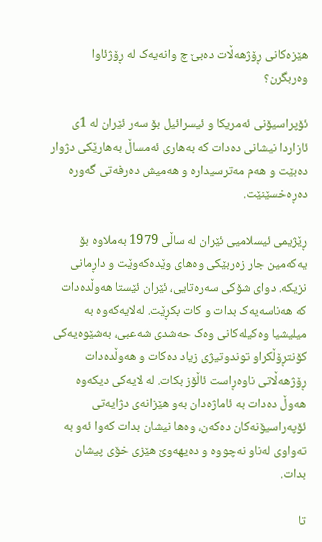هێزەکانی ڕۆژهەڵات دەبێ چ وانەیەک لە ڕۆژئاوا وەربگرن؟

ئۆپراسیۆنی ئەمریکا و ئیسرائیل بۆ سەر ئێران لە 1ی ئازاردا نیشانی دەدات کە بەهاری ئەمساڵ بەھارێکی دژوار دەبێت و هەم مەترسیدارە و ھەمیش دەرفەتی گەورە دەڕەخسێنێت.

ڕێژیمی ئیسلامیی ئێران لە ساڵی 1979 بەملاوە بۆ یەکەمین جار زەربێکی وەهای وێدەکەوێت و داڕمانی نزیکە. دوای شۆکی سەرەتایی، ئێران ئێستا هەوڵدەدات کە هەناسەیەک بدات و کات بکڕێت. لەلایەکەوە بە میلیشیا وەکیلەکانی وەک حەشدی شەعبی، بەشێوەیەکی کۆنتڕۆڵکراو توندوتیژی زیاد دەکات و هەوڵدەدات ڕۆژهەڵاتی ناوەڕاست ئاڵۆز بکات. لە لایەکی دیکەوە هەوڵ دەدات بە ئاماژەدان بەو هێزانەی دژایەتی ئۆپەراسیۆنەکان دەکەن، وەها نیشان بدات کەوا ئەو بە تەواوی لەناو نەچووە و دەیهەوێ هێزی خۆی پیشان بدات.

تا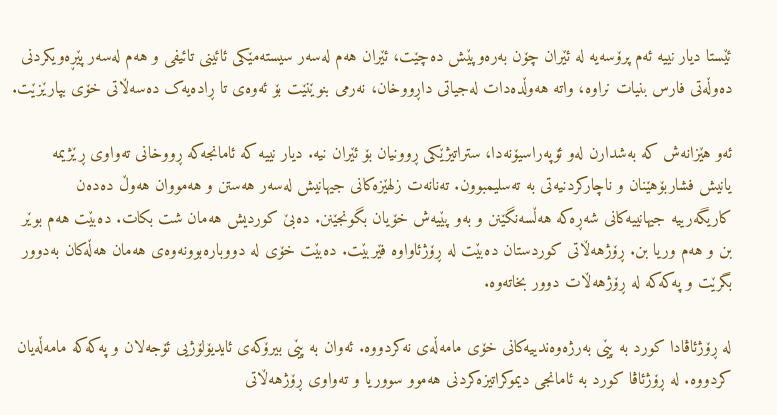ئێستا دیار نییە ئەم پرۆسەیە لە ئێران چۆن بەرەوپێش دەچێت، ئێران هەم لەسەر سیستەمێکی ئائینی تائیفی و هەم لەسەر پێڕەویکردنی دەوڵەتی فارس بنیات نراوە، واتە هەوڵدەدات لەجیاتی داڕووخان، نەرمی بنوێنێت بۆ ئەوەی تا ڕادەیەک دەسەڵاتی خۆی بپارێزێت.

ئەو هێزانەش کە بەشدارن لەو ئۆپەراسیۆنەدا، ستراتیژێکی ڕوونیان بۆ ئێران نیە. دیار نییە کە ئامانجەکە ڕووخانی تەواوی ڕێژیمە یانیش فشاربۆهێنان و ناچارکردنیەتی بە تەسلیمبوون. تەنانەت زلهێزەکانی جیهانیش لەسەر هەستن و هەمووان هەوڵ دەدەن کاریگەرییە جیهانییەکانی شەڕەکە هەڵسەنگێنن و بەو پێیەش خۆیان بگونجێنن. دەبێ کوردیش هەمان شت بکات. دەبێت هەم بوێر بن و هەم وریا بن. ڕۆژهەڵاتی کوردستان دەبێت لە ڕۆژئاواوە فێربێت. دەبێت خۆی لە دووبارەبوونەوەی هەمان هەڵەکان بەدوور بگرێت و پەکەکە لە ڕۆژهەڵات دوور بخاتەوە.

لە ڕۆژئاڤادا کورد بە پێی بەرژەوەندییەکانی خۆی مامەڵەی نەکردووە. ئەوان بە پێی بیرۆکەی ئایدیۆلۆژیی ئۆجەلان و پەکەکە مامەڵەیان کردووە. لە ڕۆژئاڤا کورد بە ئامانجی دیموکراتیزەکردنی هەموو سووریا و تەواوی ڕۆژهەڵاتی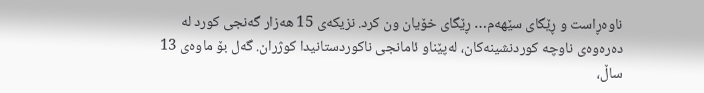ناوەڕاست و ڕێگای سێهەم… ڕێگای خۆیان ون کرد. نزیکەی 15 هەزار گەنجی کورد لە دەرەوەی ناوچە کوردنشینەکان، لەپێناو ئامانجی ناکوردستانیدا کوژران. گەل بۆ ماوەی 13 ساڵ،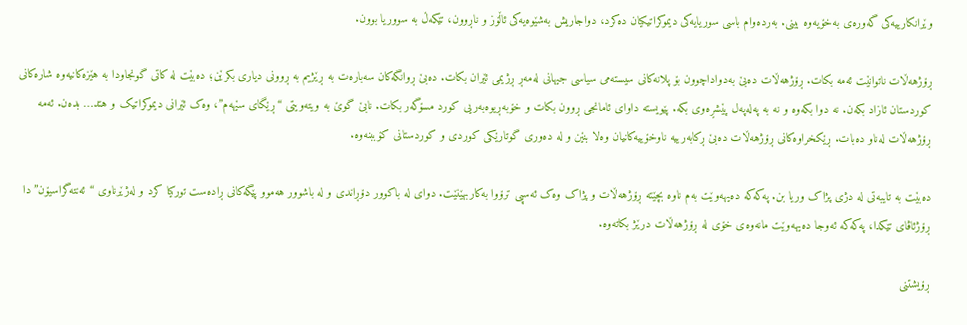وێرانکارییەکی گەورەی بەخۆیەوە بینی. بەردەوام باسی سوریایەکی دیموکراتیکیان دەکرد، دواجاریش بەشێوەیەکی ئاڵۆز و ناڕوون، تێکەڵ بە سووریا بوون.

ڕۆژهەڵات ناتوانێت ئەمە بکات. ڕۆژهەڵات دەبێ بەدواداچوون بۆ پلانەکانی سیستەمی سیاسی جیهانی لەمەڕ ڕژیمی ئێران بکات. دەبێ ڕوانگەکان سەبارەت بە ڕێژیم بە ڕوونی دیاری بکرێن؛ دەبێت لە کاتی گونجاودا بە هێزەکانیەوە شارەکانی کوردستان ئازاد بکەن. نە دوا بکەوە و نە بە پەلەپەل پێشڕەوی بکە. پێویستە داوای ئامانجی ڕوون بکات و خۆبەڕیوەبەریی کورد مسۆگەر بکات. نابێ گوێ بە ویتەویتی “ڕێگای سێهەم”، وەک ئێرانی دیموکراتیک و هتد… بدەن. ئەمە ڕۆژهەڵات لەناو دەبات. ڕێکخراوەکانی ڕۆژهەڵات دەبێ ڕکابەرییە ناوخۆییەکانیان وەلا بنێن و لە دەوری گوتارێکی کوردی و کوردستانی کۆببنەوە.

دەبێت بە تایبەتی لە دژی پژاک وریا بن. پەکەکە دەیهەوێت بەم ناوە بچێتە ڕۆژهەڵات و پژاک وەک ئەسپی ترۆوا بەکاربهێنێت. دوای لە باکوور دۆڕاندی و لە باشوور هەموو پێگەکانی ڕادەست تورکیا کرد و لەژێرناوی “ئەنتەگراسیۆن”دا ڕۆژئاڤای تێکدا، پەکەکە ئەوجا دەیهەوێت مانەوەی خۆی لە ڕۆژهەڵات درێژ بکاتەوە.

ڕۆیشتنی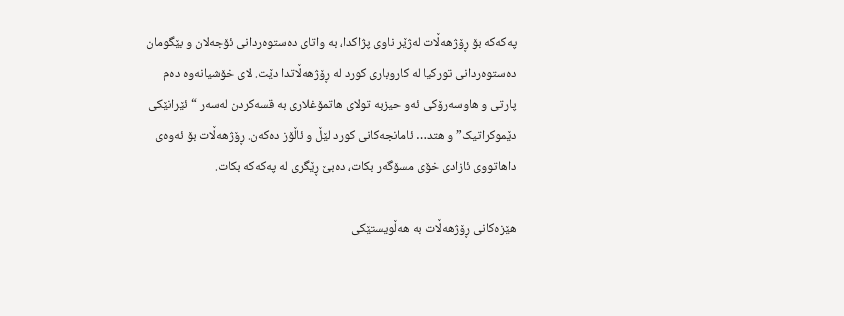پەکەکە بۆ ڕۆژهەڵات لەژێر ناوی پژاکدا، بە واتای دەستوەردانی ئۆجەلان و بێگومان دەستوەردانی تورکیا لە کاروباری کورد لە ڕۆژهەڵاتدا دێت. لای خۆشیانەوە دەم پارتی و هاوسەرۆکی ئەو حیزبە تولای هاتمۆغلاری بە قسەکردن لەسەر “ئێرانێکی دێموکراتیک” و هتد… ئامانجەکانی کورد لێڵ و ئاڵۆز دەکەن. ڕۆژهەڵات بۆ ئەوەی داهاتووی ئازادی خۆی مسۆگەر بکات، دەبێ ڕێگری لە پەکەکە بکات.

هێزەکانی ڕۆژهەڵات بە هەڵویستێکی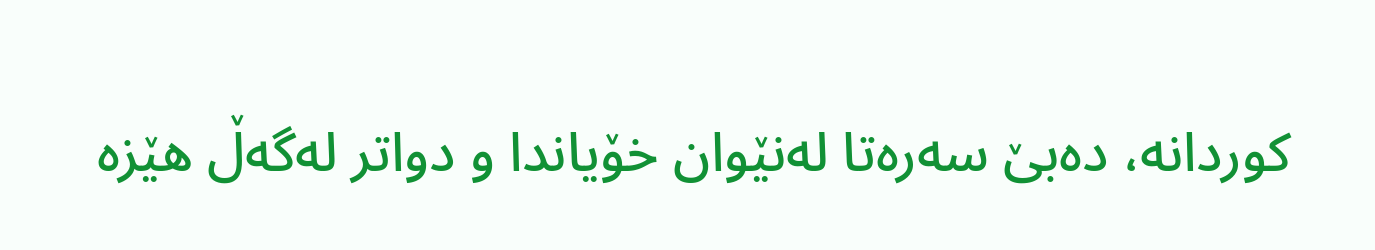کوردانە، دەبێ سەرەتا لەنێوان خۆیاندا و دواتر لەگەڵ هێزە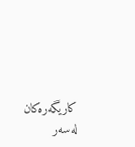کاریگەرەکان لەسەر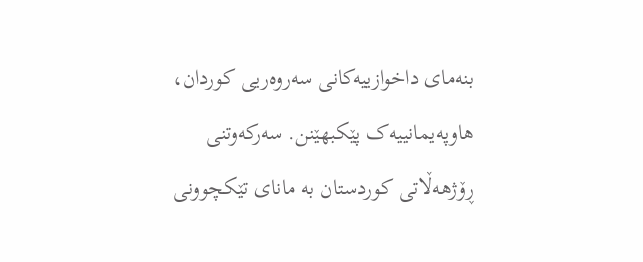بنەمای داخوازییەکانی سەروەریی کوردان، هاوپەیمانییەک پێکبهێنن. سەرکەوتنی ڕۆژهەڵاتی کوردستان بە مانای تێکچوونی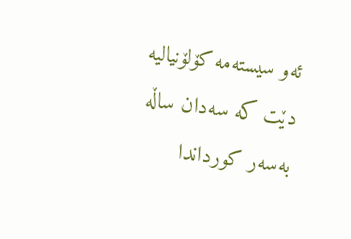ئەو سیستەمە کۆلۆنیالیە دێت کە سەدان ساڵە بەسەر کورداندا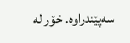سەپێندراوە. خۆر لە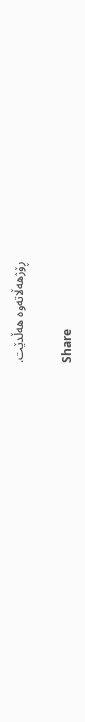ڕۆژهەڵاتەوە هەڵدێت.

Share